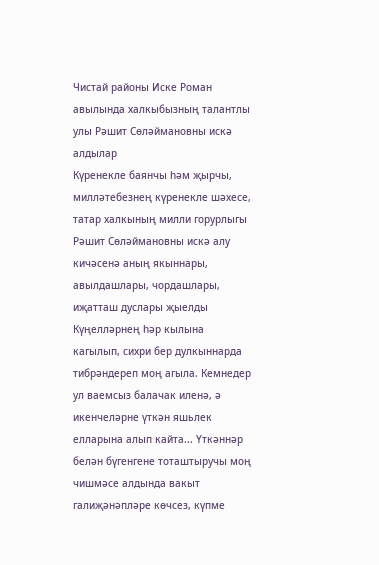Чистай районы Иске Роман авылында халкыбызның талантлы улы Рәшит Сөләймановны искә алдылар
Күренекле баянчы һәм җырчы, милләтебезнең күренекле шәхесе, татар халкының милли горурлыгы Рәшит Сөләймановны искә алу кичәсенә аның якыннары, авылдашлары, чордашлары, иҗатташ дуслары җыелды
Күңелләрнең һәр кылына кагылып, сихри бер дулкыннарда тибрәндереп моң агыла. Кемнедер ул ваемсыз балачак иленә, ә икенчеләрне үткән яшьлек елларына алып кайта... Үткәннәр белән бүгенгене тоташтыручы моң чишмәсе алдында вакыт галиҗәнәпләре көчсез, күпме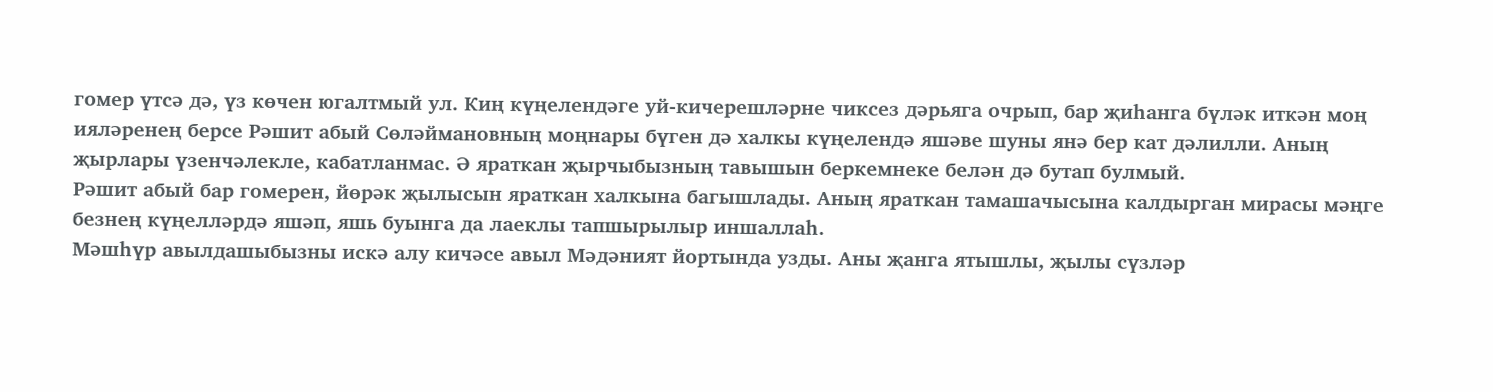гомер үтсә дә, үз көчен югалтмый ул. Киң күңелендәге уй-кичерешләрне чиксез дәрьяга очрып, бар җиһанга бүләк иткән моң ияләренең берсе Рәшит абый Сөләймановның моңнары бүген дә халкы күңелендә яшәве шуны янә бер кат дәлилли. Аның җырлары үзенчәлекле, кабатланмас. Ә яраткан җырчыбызның тавышын беркемнеке белән дә бутап булмый.
Рәшит абый бар гомерен, йөрәк җылысын яраткан халкына багышлады. Аның яраткан тамашачысына калдырган мирасы мәңге безнең күңелләрдә яшәп, яшь буынга да лаеклы тапшырылыр иншаллаһ.
Мәшһүр авылдашыбызны искә алу кичәсе авыл Мәдәният йортында узды. Аны җанга ятышлы, җылы сүзләр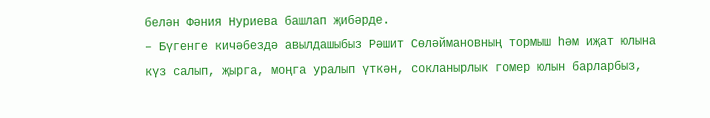белән Фәния Нуриева башлап җибәрде.
– Бүгенге кичәбездә авылдашыбыз Рәшит Сөләймановның тормыш һәм иҗат юлына күз салып, җырга, моңга уралып үткән, сокланырлык гомер юлын барларбыз,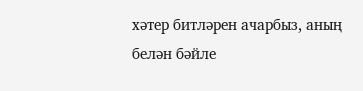хәтер битләрен ачарбыз, аның белән бәйле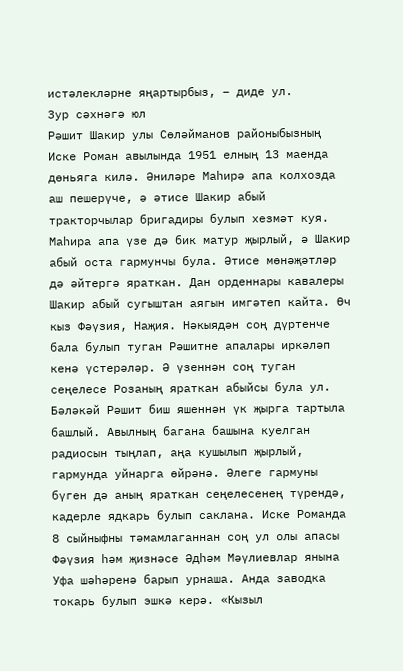истәлекләрне яңартырбыз, – диде ул.
Зур сәхнәгә юл
Рәшит Шакир улы Сөләйманов районыбызның Иске Роман авылында 1951 елның 13 маенда дөньяга килә. Әниләре Маһирә апа колхозда аш пешерүче, ә әтисе Шакир абый тракторчылар бригадиры булып хезмәт куя. Маһира апа үзе дә бик матур җырлый, ә Шакир абый оста гармунчы була. Әтисе мөнәҗәтләр дә әйтергә яраткан. Дан орденнары кавалеры Шакир абый сугыштан аягын имгәтеп кайта. Өч кыз Фәүзия, Наҗия. Нәкыядән соң дүртенче бала булып туган Рәшитне апалары иркәләп кенә үстерәләр. Ә үзеннән соң туган сеңелесе Розаның яраткан абыйсы була ул. Бәләкәй Рәшит биш яшеннән үк җырга тартыла башлый. Авылның багана башына куелган радиосын тыңлап, аңа кушылып җырлый, гармунда уйнарга өйрәнә. Әлеге гармуны бүген дә аның яраткан сеңелесенең түрендә, кадерле ядкарь булып саклана. Иске Романда 8 сыйныфны тәмамлаганнан соң ул олы апасы Фәүзия һәм җизнәсе Әдһәм Мәүлиевлар янына Уфа шәһәренә барып урнаша. Анда заводка токарь булып эшкә керә. «Кызыл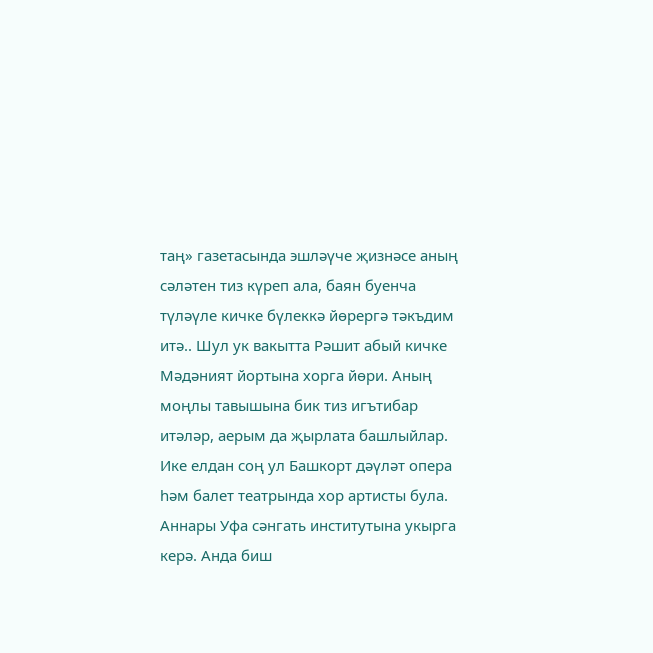таң» газетасында эшләүче җизнәсе аның сәләтен тиз күреп ала, баян буенча түләүле кичке бүлеккә йөрергә тәкъдим итә.. Шул ук вакытта Рәшит абый кичке Мәдәният йортына хорга йөри. Аның моңлы тавышына бик тиз игътибар итәләр, аерым да җырлата башлыйлар. Ике елдан соң ул Башкорт дәүләт опера һәм балет театрында хор артисты була. Аннары Уфа сәнгать институтына укырга керә. Анда биш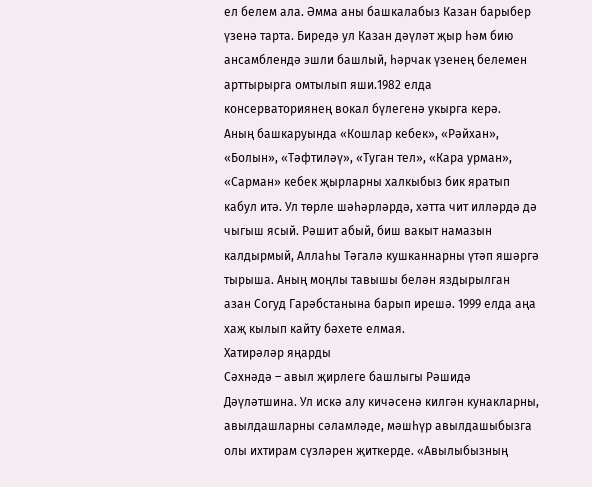ел белем ала. Әмма аны башкалабыз Казан барыбер үзенә тарта. Биредә ул Казан дәүләт җыр һәм бию ансамблендә эшли башлый, һәрчак үзенең белемен арттырырга омтылып яши.1982 елда консерваториянең вокал бүлегенә укырга керә.
Аның башкаруында «Кошлар кебек», «Рәйхан», «Болын», «Тәфтиләү», «Туган тел», «Кара урман», «Сарман» кебек җырларны халкыбыз бик яратып кабул итә. Ул төрле шәһәрләрдә, хәтта чит илләрдә дә чыгыш ясый. Рәшит абый, биш вакыт намазын калдырмый, Аллаһы Тәгалә кушканнарны үтәп яшәргә тырыша. Аның моңлы тавышы белән яздырылган азан Согуд Гарәбстанына барып ирешә. 1999 елда аңа хаҗ кылып кайту бәхете елмая.
Хатирәләр яңарды
Сәхнәдә – авыл җирлеге башлыгы Рәшидә Дәүләтшина. Ул искә алу кичәсенә килгән кунакларны, авылдашларны сәламләде, мәшһүр авылдашыбызга олы ихтирам сүзләрен җиткерде. «Авылыбызның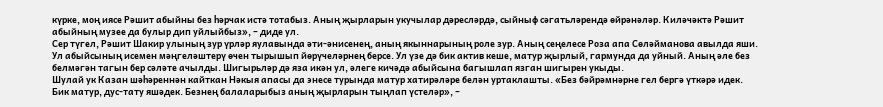күрке, моң иясе Рәшит абыйны без һәрчак истә тотабыз. Аның җырларын укучылар дәресләрдә, сыйныф сәгатьләрендә өйрәнәләр. Киләчәктә Рәшит абыйның музее да булыр дип уйлыйбыз», – диде ул.
Сер түгел, Рәшит Шакир улының зур үрләр яулавында әти-әнисенең, аның якыннарының роле зур. Аның сеңелесе Роза апа Сөләйманова авылда яши. Ул абыйсының исемен мәңгеләштерү өчен тырышып йөрүчеләрнең берсе. Ул үзе дә бик актив кеше, матур җырлый, гармунда да уйный. Аның әле без белмәгән тагын бер сәләте ачылды. Шигырьләр дә яза икән ул, әлеге кичәдә абыйсына багышлап язган шигырен укыды.
Шулай ук Казан шәһәреннән кайткан Нәкыя апасы да энесе турында матур хатирәләре белән уртаклашты. «Без бәйрәмнәрне гел бергә үткәрә идек. Бик матур, дус-тату яшәдек. Безнең балаларыбыз аның җырларын тыңлап үстеләр», –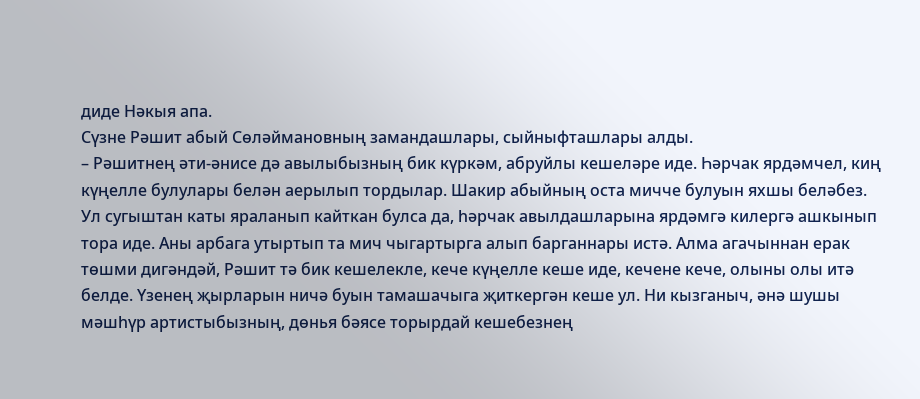диде Нәкыя апа.
Сүзне Рәшит абый Сөләймановның замандашлары, сыйныфташлары алды.
– Рәшитнең әти-әнисе дә авылыбызның бик күркәм, абруйлы кешеләре иде. Һәрчак ярдәмчел, киң күңелле булулары белән аерылып тордылар. Шакир абыйның оста мичче булуын яхшы беләбез. Ул сугыштан каты яраланып кайткан булса да, һәрчак авылдашларына ярдәмгә килергә ашкынып тора иде. Аны арбага утыртып та мич чыгартырга алып барганнары истә. Алма агачыннан ерак төшми дигәндәй, Рәшит тә бик кешелекле, кече күңелле кеше иде, кечене кече, олыны олы итә белде. Үзенең җырларын ничә буын тамашачыга җиткергән кеше ул. Ни кызганыч, әнә шушы мәшһүр артистыбызның, дөнья бәясе торырдай кешебезнең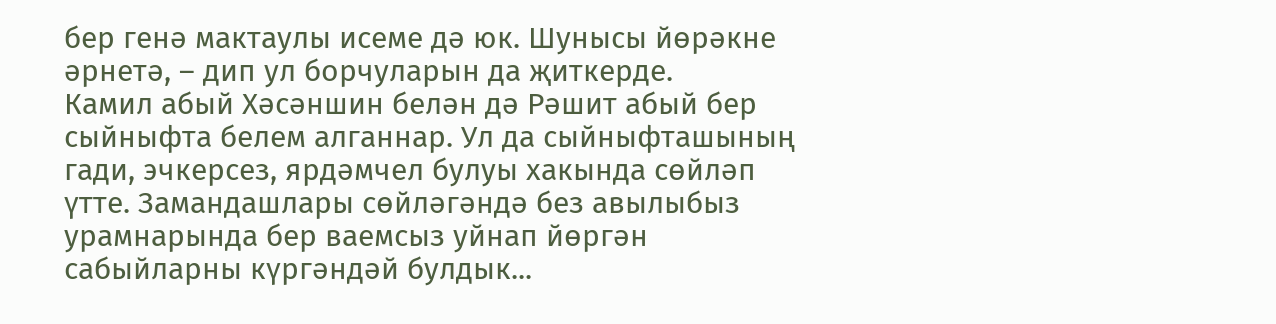бер генә мактаулы исеме дә юк. Шунысы йөрәкне әрнетә, – дип ул борчуларын да җиткерде.
Камил абый Хәсәншин белән дә Рәшит абый бер сыйныфта белем алганнар. Ул да сыйныфташының гади, эчкерсез, ярдәмчел булуы хакында сөйләп үтте. Замандашлары сөйләгәндә без авылыбыз урамнарында бер ваемсыз уйнап йөргән сабыйларны күргәндәй булдык...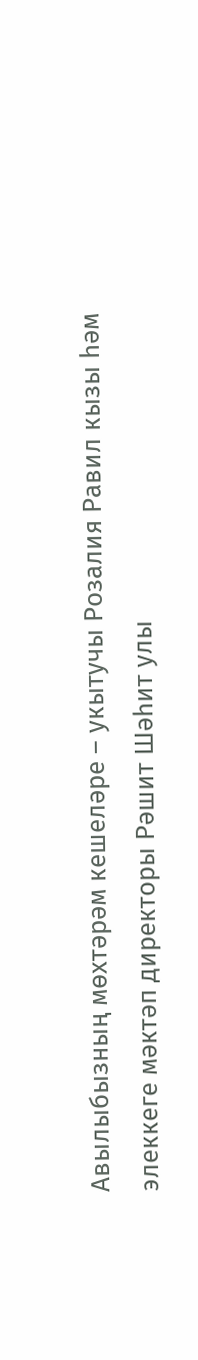Авылыбызның мөхтәрәм кешеләре – укытучы Розалия Равил кызы һәм элеккеге мәктәп директоры Рәшит Шәһит улы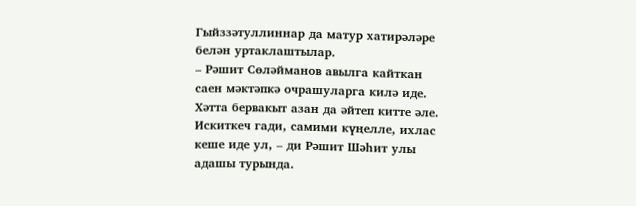Гыйззәтуллиннар да матур хатирәләре белән уртаклаштылар.
– Рәшит Сөләйманов авылга кайткан саен мәктәпкә очрашуларга килә иде. Хәтта бервакыт азан да әйтеп китте әле. Искиткеч гади, самими күңелле, ихлас кеше иде ул, – ди Рәшит Шәһит улы адашы турында.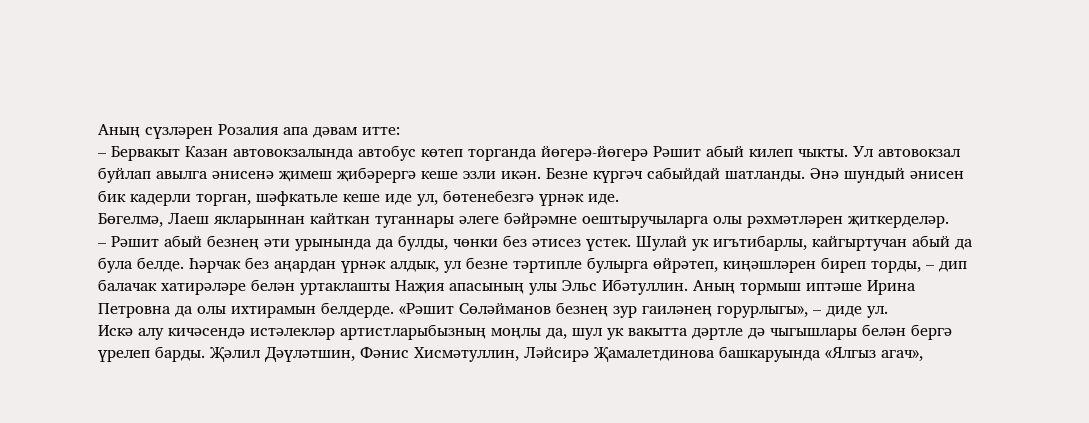Аның сүзләрен Розалия апа дәвам итте:
– Бервакыт Казан автовокзалында автобус көтеп торганда йөгерә-йөгерә Рәшит абый килеп чыкты. Ул автовокзал буйлап авылга әнисенә җимеш җибәрергә кеше эзли икән. Безне күргәч сабыйдай шатланды. Әнә шундый әнисен бик кадерли торган, шәфкатьле кеше иде ул, бөтенебезгә үрнәк иде.
Бөгелмә, Лаеш якларыннан кайткан туганнары әлеге бәйрәмне оештыручыларга олы рәхмәтләрен җиткерделәр.
– Рәшит абый безнең әти урынында да булды, чөнки без әтисез үстек. Шулай ук игътибарлы, кайгыртучан абый да була белде. Һәрчак без аңардан үрнәк алдык, ул безне тәртипле булырга өйрәтеп, киңәшләрен биреп торды, – дип балачак хатирәләре белән уртаклашты Наҗия апасының улы Эльс Ибәтуллин. Аның тормыш иптәше Ирина Петровна да олы ихтирамын белдерде. «Рәшит Сөләйманов безнең зур гаиләнең горурлыгы», – диде ул.
Искә алу кичәсендә истәлекләр артистларыбызның моңлы да, шул ук вакытта дәртле дә чыгышлары белән бергә үрелеп барды. Җәлил Дәүләтшин, Фәнис Хисмәтуллин, Ләйсирә Җамалетдинова башкаруында «Ялгыз агач»,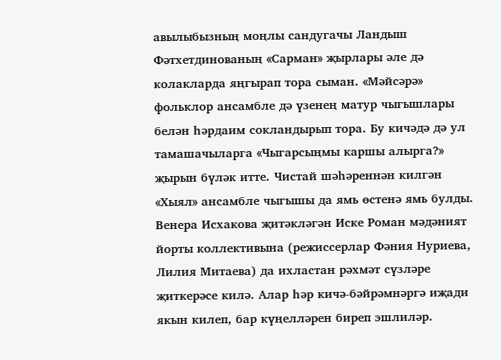авылыбызның моңлы сандугачы Ландыш Фәтхетдинованың «Сарман» җырлары әле дә колакларда яңгырап тора сыман. «Мәйсәрә» фольклор ансамбле дә үзенең матур чыгышлары белән һәрдаим сокландырып тора. Бу кичәдә дә ул тамашачыларга «Чыгарсыңмы каршы алырга?» җырын бүләк итте. Чистай шәһәреннән килгән «Хыял» ансамбле чыгышы да ямь өстенә ямь булды.
Венера Исхакова җитәкләгән Иске Роман мәдәният йорты коллективына (режиссерлар Фәния Нуриева, Лилия Митаева) да ихластан рәхмәт сүзләре җиткерәсе килә. Алар һәр кичә-бәйрәмнәргә иҗади якын килеп, бар күңелләрен биреп эшлиләр.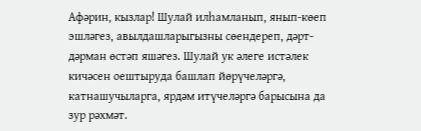Афәрин, кызлар! Шулай илһамланып, янып-көеп эшләгез, авылдашларыгызны сөендереп, дәрт-дәрман өстәп яшәгез. Шулай ук әлеге истәлек кичәсен оештыруда башлап йөрүчеләргә, катнашучыларга, ярдәм итүчеләргә барысына да зур рәхмәт.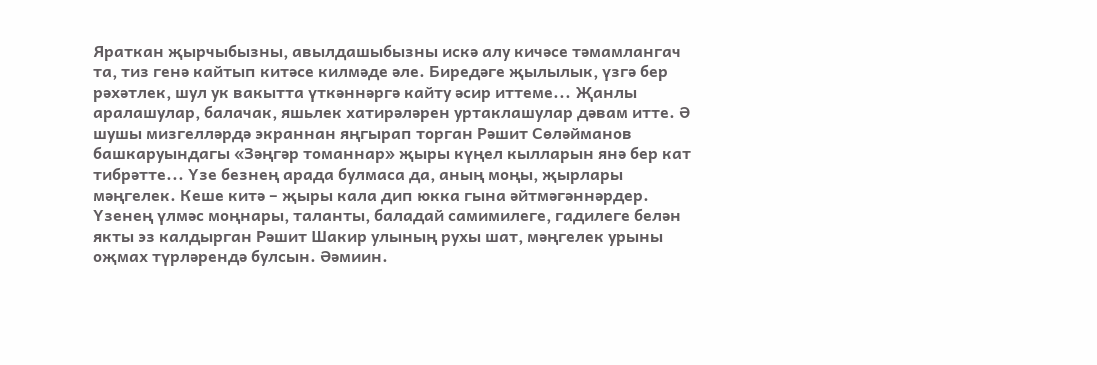Яраткан җырчыбызны, авылдашыбызны искә алу кичәсе тәмамлангач та, тиз генә кайтып китәсе килмәде әле. Биредәге җылылык, үзгә бер рәхәтлек, шул ук вакытта үткәннәргә кайту әсир иттеме... Җанлы аралашулар, балачак, яшьлек хатирәләрен уртаклашулар дәвам итте. Ә шушы мизгелләрдә экраннан яңгырап торган Рәшит Сөләйманов башкаруындагы «Зәңгәр томаннар» җыры күңел кылларын янә бер кат тибрәтте... Үзе безнең арада булмаса да, аның моңы, җырлары мәңгелек. Кеше китә – җыры кала дип юкка гына әйтмәгәннәрдер. Үзенең үлмәс моңнары, таланты, баладай самимилеге, гадилеге белән якты эз калдырган Рәшит Шакир улының рухы шат, мәңгелек урыны оҗмах түрләрендә булсын. Әәмиин.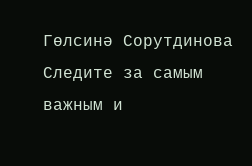Гөлсинә Сорутдинова
Следите за самым важным и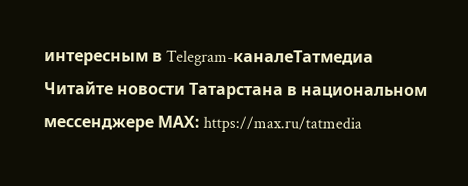интересным в Telegram-каналеТатмедиа
Читайте новости Татарстана в национальном мессенджере MАХ: https://max.ru/tatmedia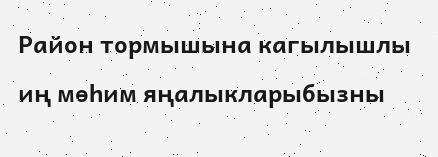Район тормышына кагылышлы иң мөһим яңалыкларыбызны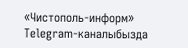«Чистополь-информ» Telegram-каналыбызда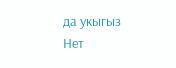да укыгыз
Нет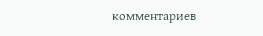комментариев